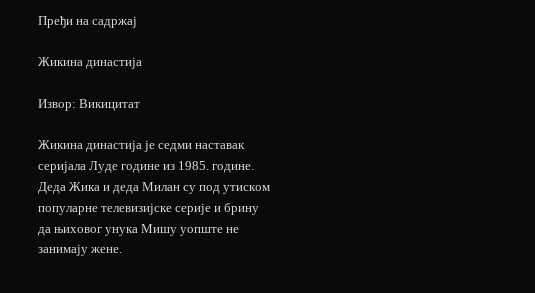Пређи на садржај

Жикина династија

Извор: Викицитат

Жикина династија је седми наставак серијала Луде године из 1985. године. Деда Жика и деда Милан су под утиском популарне телевизијске серије и брину да њиховог унука Мишу уопште не занимају жене.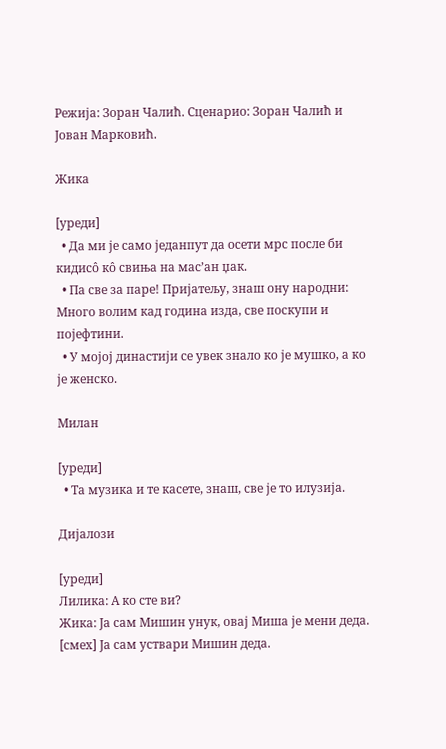Режија: Зоран Чалић. Сценарио: Зоран Чалић и Јован Марковић.

Жика

[уреди]
  • Да ми је само једанпут да осети мрс после би кидисо̂ ко̂ свиња на масʼан џак.
  • Па све за паре! Пријатељу, знаш ону народни: Много волим кад година изда, све поскупи и појефтини.
  • У мојој династији се увек знало ко је мушко, а ко је женско.

Милан

[уреди]
  • Та музика и те касете, знаш, све је то илузија.

Дијалози

[уреди]
Лилика: А ко сте ви?
Жика: Ја сам Мишин унук, овај Миша је мени деда. [смех] Ја сам уствари Мишин деда.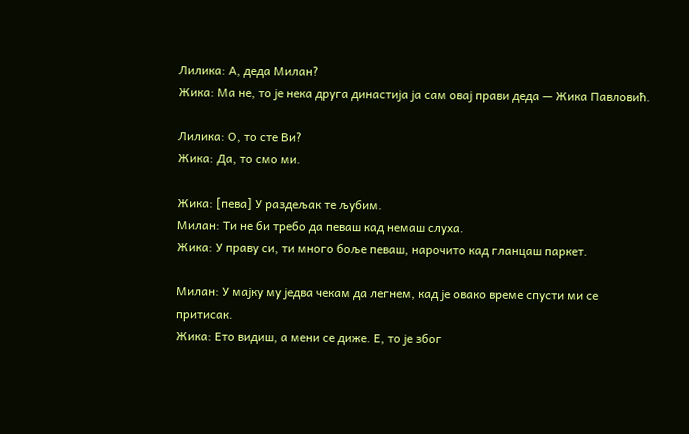Лилика: А, деда Милан?
Жика: Ма не, то је нека друга династија ја сам овај прави деда — Жика Павловић.

Лилика: О, то сте Ви?
Жика: Да, то смо ми.

Жика: [пева] У раздељак те љубим.
Милан: Ти не би требо да певаш кад немаш слуха.
Жика: У праву си, ти много боље певаш, нарочито кад гланцаш паркет.

Милан: У мајку му једва чекам да легнем, кад је овако време спусти ми се притисак.
Жика: Ето видиш, а мени се диже. Е, то је због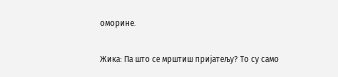оморине.

Жика: Па што се мрштиш пријатељу? То су само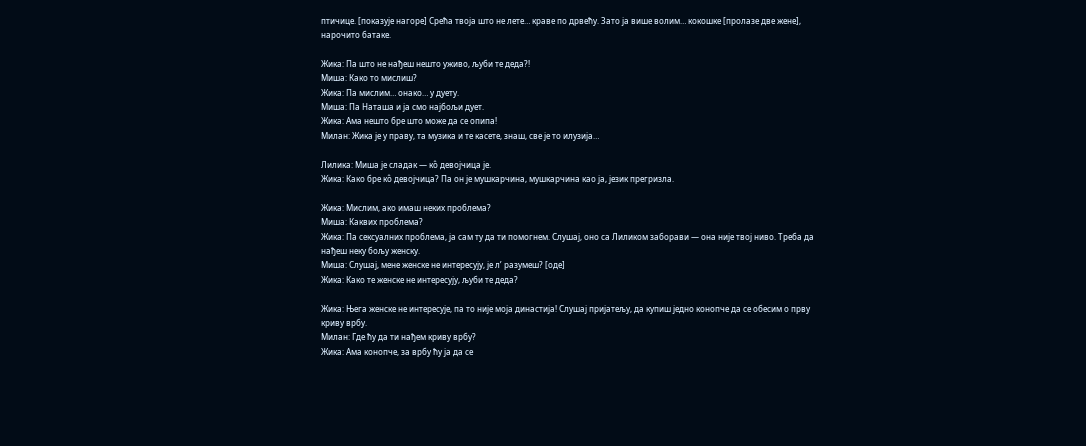птичице. [показује нагоре] Срећа твоја што не лете… краве по дрвећу. Зато ја више волим… кокошке [пролазе две жене], нарочито батаке.

Жика: Па што не нађеш нешто уживо, љуби те деда?!
Миша: Како то мислиш?
Жика: Па мислим… онако… у дуету.
Миша: Па Наташа и ја смо најбољи дует.
Жика: Ама нешто бре што може да се опипа!
Милан: Жика је у праву, та музика и те касете, знаш, све је то илузија…

Лилика: Миша је сладак — ко̂ девојчица је.
Жика: Како бре ко̂ девојчица? Па он је мушкарчина, мушкарчина као ја, језик прегризла.

Жика: Мислим, ако имаш неких проблема?
Миша: Каквих проблема?
Жика: Па сексуалних проблема, ја сам ту да ти помогнем. Слушај, оно са Лиликом заборави — она није твој ниво. Треба да нађеш неку бољу женску.
Миша: Слушај, мене женске не интересују, је лʼ разумеш? [оде]
Жика: Како те женске не интересују, љуби те деда?

Жика: Њега женске не интересује, па то није моја династија! Слушај пријатељу, да купиш једно конопче да се обесим о прву криву врбу.
Милан: Где ћу да ти нађем криву врбу?
Жика: Ама конопче, за врбу ћу ја да се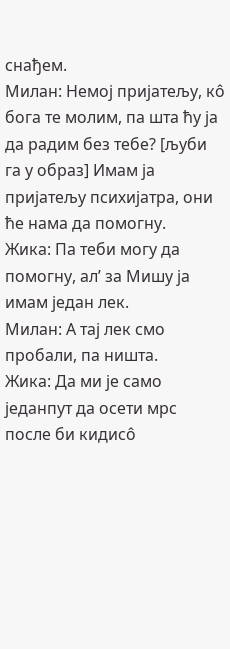снађем.
Милан: Немој пријатељу, ко̂ бога те молим, па шта ћу ја да радим без тебе? [љуби га у образ] Имам ја пријатељу психијатра, они ће нама да помогну.
Жика: Па теби могу да помогну, алʼ за Мишу ја имам један лек.
Милан: А тај лек смо пробали, па ништа.
Жика: Да ми је само једанпут да осети мрс после би кидисо̂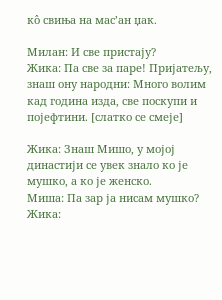ко̂ свиња на масʼан џак.

Милан: И све пристају?
Жика: Па све за паре! Пријатељу, знаш ону народни: Много волим кад година изда, све поскупи и појефтини. [слатко се смеје]

Жика: Знаш Мишо, у мојој династији се увек знало ко је мушко, а ко је женско.
Миша: Па зар ја нисам мушко?
Жика: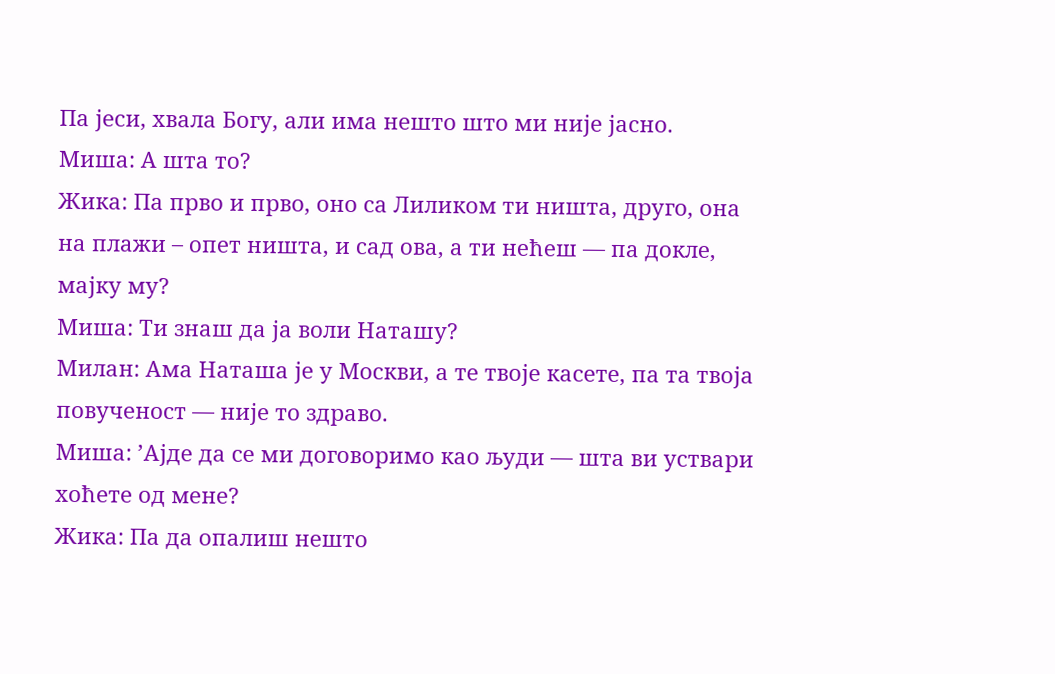Па јеси, хвала Богу, али има нешто што ми није јасно.
Миша: А шта то?
Жика: Па прво и прво, оно са Лиликом ти ништа, друго, она на плажи – опет ништа, и сад ова, а ти нећеш — па докле, мајку му?
Миша: Ти знаш да ја воли Наташу?
Милан: Ама Наташа је у Москви, а те твоје касете, па та твоја повученост — није то здраво.
Миша: ʼАјде да се ми договоримо као људи — шта ви уствари хоћете од мене?
Жика: Па да опалиш нешто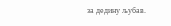за дедину љубав.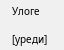Улоге

[уреди]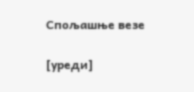Спољашње везе

[уреди]